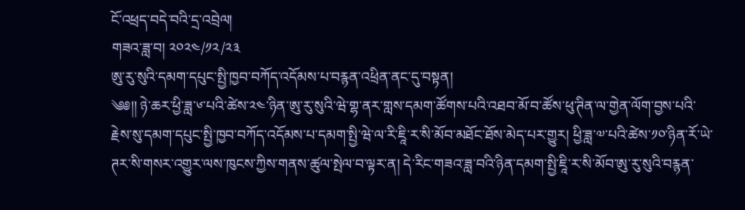ངོ་འཕྲད་བདེ་བའི་དྲ་འབྲེལ།
གཟའ་ཟླ་བ། ༢༠༢༤/༡༢/༢༣
ཨུ་རུ་སུའི་དམག་དཔུང་སྤྱི་ཁྱབ་བཀོད་འདོམས་པ་བརྙན་འཕྲིན་ནང་དུ་བསྟན།
༄༅།། ཉེ་ཆར་ཕྱི་ཟླ་༦་པའི་ཚེས་༢༤་ཉིན་ཨུ་རུ་སུའི་ཝེ་གྷ་ནར་གླས་དམག་ཚོགས་པའི་འཐབ་མོ་བ་ཚོས་ཕུ་ཊིན་ལ་གྱེན་ལོག་བྱས་པའི་རྗེས་སུ་དམག་དཔུང་སྤྱི་ཁྱབ་བཀོད་འདོམས་པ་དམག་སྤྱི་ཝེ་ལ་རི་ཇཱི་ར་སི་མོབ་མཐོང་ཐོས་མེད་པར་གྱུར། ཕྱི་ཟླ་༧་པའི་ཚེས་༡༠་ཉིན་རོ་ཡེ་ཊར་སི་གསར་འགྱུར་ལས་ཁུངས་ཀྱིས་གནས་ཚུལ་སྤེལ་བ་ལྟར་ན། དེ་རིང་གཟའ་ཟླ་བའི་ཉིན་དམག་སྤྱི་ཇཱི་ར་སི་མོབ་ཨུ་རུ་སུའི་བརྙན་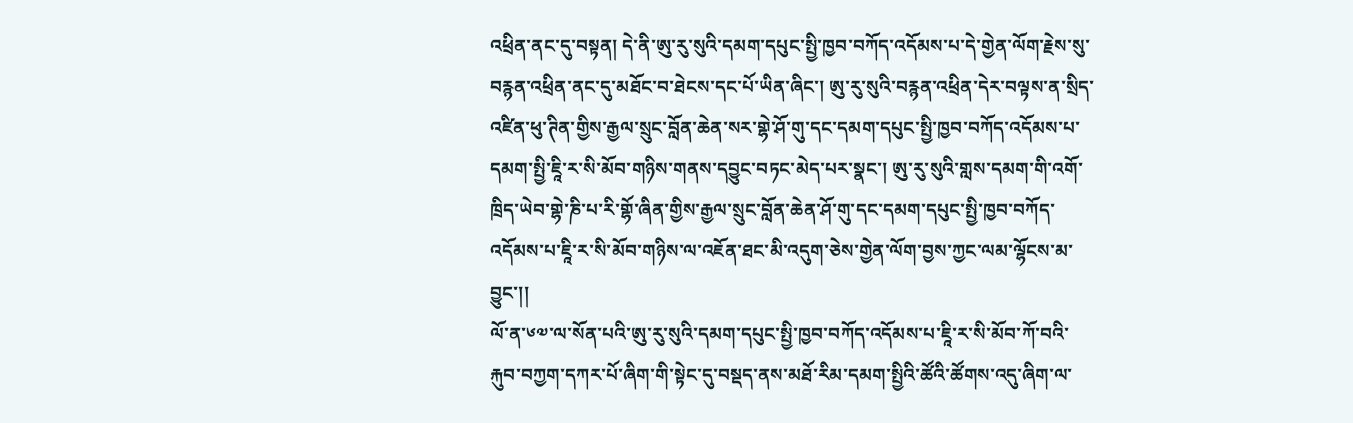འཕྲིན་ནང་དུ་བསྟན། དེ་ནི་ཨུ་རུ་སུའི་དམག་དཔུང་སྤྱི་ཁྱབ་བཀོད་འདོམས་པ་དེ་གྱེན་ལོག་རྗེས་སུ་བརྙན་འཕྲིན་ནང་དུ་མཐོང་བ་ཐེངས་དང་པོ་ཡིན་ཞིང་། ཨུ་རུ་སུའི་བརྙན་འཕྲིན་དེར་བལྟས་ན་སྲིད་འཛིན་ཕུ་ཊིན་གྱིས་རྒྱལ་སྲུང་བློན་ཆེན་སར་གྷེ་ཤོ་གུ་དང་དམག་དཔུང་སྤྱི་ཁྱབ་བཀོད་འདོམས་པ་དམག་སྤྱི་ཇཱི་ར་སི་མོབ་གཉིས་གནས་དབྱུང་བཏང་མེད་པར་སྣང་། ཨུ་རུ་སུའི་གླས་དམག་གི་འགོ་ཁྲིད་ཡེབ་གྷེ་ཎི་པ་རི་གྷོ་ཞིན་གྱིས་རྒྱལ་སྲུང་བློན་ཆེན་ཤོ་གུ་དང་དམག་དཔུང་སྤྱི་ཁྱབ་བཀོད་འདོམས་པ་ཇཱི་ར་སི་མོབ་གཉིས་ལ་འཇོན་ཐང་མི་འདུག་ཅེས་གྱེན་ལོག་བྱས་ཀྱང་ལམ་ལྷོངས་མ་བྱུང་།།
ལོ་ན་༦༧་ལ་སོན་པའི་ཨུ་རུ་སུའི་དམག་དཔུང་སྤྱི་ཁྱབ་བཀོད་འདོམས་པ་ཇཱི་ར་སི་མོབ་ཀོ་བའི་རྐུབ་བཀྱག་དཀར་པོ་ཞིག་གི་སྟེང་དུ་བསྡད་ནས་མཐོ་རིམ་དམག་སྤྱིའི་ཚོའི་ཚོགས་འདུ་ཞིག་ལ་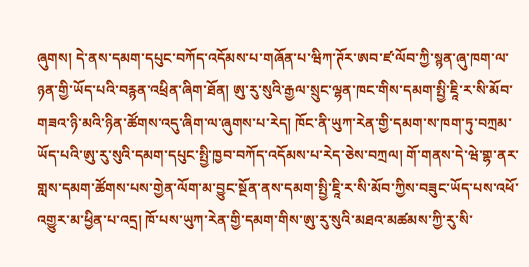ཞུགས། དེ་ནས་དམག་དཔུང་བཀོད་འདོམས་པ་གཞོན་པ་ཝིཀ་ཊོར་ཨབ་ཛ་ལོབ་ཀྱི་སྙན་ཞུ་ཁག་ལ་ཉན་གྱི་ཡོད་པའི་བརྙན་འཕྲིན་ཞིག་ཐོན། ཨུ་རུ་སུའི་རྒྱལ་སྲུང་ལྷན་ཁང་གིས་དམག་སྤྱི་ཇཱི་ར་སི་མོབ་གཟའ་ཉི་མའི་ཉིན་ཚོགས་འདུ་ཞིག་ལ་ཞུགས་པ་རེད། ཁོང་ནི་ཡུཀ་རེན་གྱི་དམག་ས་ཁག་ཏུ་བཀྲམ་ཡོད་པའི་ཨུ་རུ་སུའི་དམག་དཔུང་སྤྱི་ཁྱབ་བཀོད་འདོམས་པ་རེད་ཅེས་བཀྲལ། གོ་གནས་དེ་ཝེ་གྷ་ནར་གླས་དམག་ཚོགས་པས་གྱེན་ལོག་མ་བྱུང་སྔོན་ནས་དམག་སྤྱི་ཇཱི་ར་སི་མོབ་ཀྱིས་བཟུང་ཡོད་པས་འཕོ་འགྱུར་མ་ཕྱིན་པ་འདྲ། ཁོ་པས་ཡུཀ་རེན་གྱི་དམག་གིས་ཨུ་རུ་སུའི་མཐའ་མཚམས་ཀྱི་རུ་སི་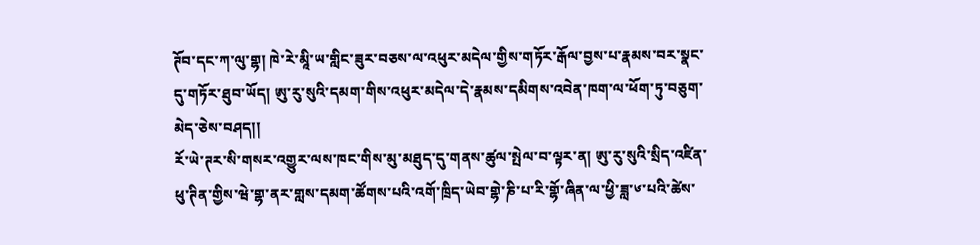ཊོབ་དང་ཀ་ལུ་གྷ། ཁེ་རེ་མཱི་ཡ་གླིང་ཟུར་བཅས་ལ་འཕུར་མདེལ་གྱིས་གཏོར་རྒོལ་བྱས་པ་རྣམས་བར་སྣང་དུ་གཏོར་ཐུབ་ཡོད། ཨུ་རུ་སུའི་དམག་གིས་འཕུར་མདེལ་དེ་རྣམས་དམིགས་འབེན་ཁག་ལ་ཕོག་ཏུ་བཅུག་མེད་ཅེས་བཤད།།
རོ་ཡེ་ཊར་སི་གསར་འགྱུར་ལས་ཁང་གིས་མུ་མཐུད་དུ་གནས་ཚུལ་སྤེལ་བ་ལྟར་ན། ཨུ་རུ་སུའི་སྲིད་འཛིན་ཕུ་ཊིན་གྱིས་ཝེ་གྷ་ནར་གླས་དམག་ཚོགས་པའི་འགོ་ཁྲིད་ཡེབ་གྷེ་ཎི་པ་རི་གྷོ་ཞིན་ལ་ཕྱི་ཟླ་༦་པའི་ཚེས་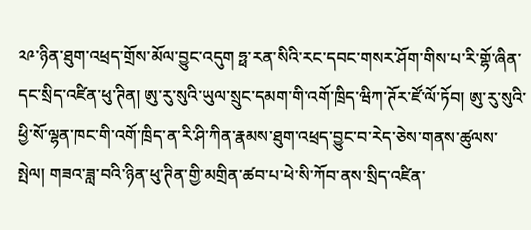༢༩་ཉིན་ཐུག་འཕྲད་གྲོས་མོལ་བྱུང་འདུག ཧྥ་རན་སིའི་རང་དབང་གསར་ཤོག་གིས་པ་རི་གྷོ་ཞིན་དང་སྲིད་འཛིན་ཕུ་ཊིན། ཨུ་རུ་སུའི་ཡུལ་སྲུང་དམག་གི་འགོ་ཁྲིད་ཝིཀ་ཊོར་ཛོ་ལོ་ཏོབ། ཨུ་རུ་སུའི་ཕྱི་སོ་ལྷན་ཁང་གི་འགོ་ཁྲིད་ན་རི་ཤི་ཀིན་རྣམས་ཐུག་འཕྲད་བྱུང་བ་རེད་ཅེས་གནས་ཚུལས་སྤེལ། གཟའ་ཟླ་བའི་ཉིན་ཕུ་ཊིན་གྱི་མགྲིན་ཚབ་པ་ཕེ་སི་ཀོབ་ནས་སྲིད་འཛིན་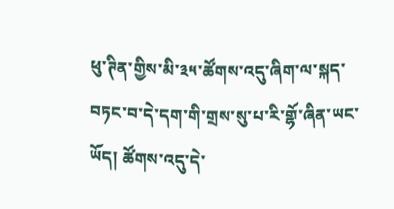ཕུ་ཊིན་གྱིས་མི་༣༥་ཚོགས་འདུ་ཞིག་ལ་སྐད་བཏང་བ་དེ་དག་གི་གྲས་སུ་པ་རི་གྷོ་ཞིན་ཡང་ཡོད། ཚོགས་འདུ་དེ་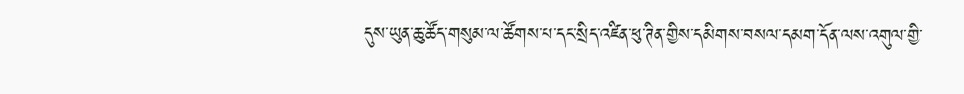དུས་ཡུན་ཆུ་ཚོད་གསུམ་ལ་ཚོགས་པ་དང་སྲིད་འཛིན་ཕུ་ཊིན་གྱིས་དམིགས་བསལ་དམག་དོན་ལས་འགུལ་གྱི་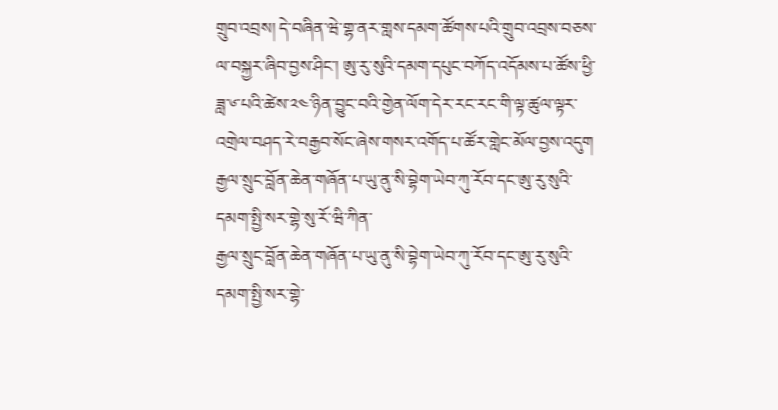གྲུབ་འབྲས། དེ་བཞིན་ཝེ་གྷ་ནར་གླས་དམག་ཚོགས་པའི་གྲུབ་འབྲས་བཅས་ལ་བསྐྱར་ཞིབ་བྱས་ཤིང་། ཨུ་རུ་སུའི་དམག་དཔུང་བཀོད་འདོམས་པ་ཚོས་ཕྱི་ཟླ་༦་པའི་ཚེས་༢༤་ཉིན་བྱུང་བའི་གྱེན་ལོག་དེར་རང་རང་གི་ལྟ་ཚུལ་ལྟར་འགྲེལ་བཤད་རེ་བརྒྱབ་སོང་ཞེས་གསར་འགོད་པ་ཚོར་གླེང་མོལ་བྱས་འདུག
རྒྱལ་སྲུང་བློན་ཆེན་གཞོན་པ་ཡུ་ནུ་སི་བྷེག་ཡེབ་ཀུ་རོབ་དང་ཨུ་རུ་སུའི་དམག་སྤྱི་སར་གྷེ་སུ་རོ་ཝི་ཀིན་
རྒྱལ་སྲུང་བློན་ཆེན་གཞོན་པ་ཡུ་ནུ་སི་བྷེག་ཡེབ་ཀུ་རོབ་དང་ཨུ་རུ་སུའི་དམག་སྤྱི་སར་གྷེ་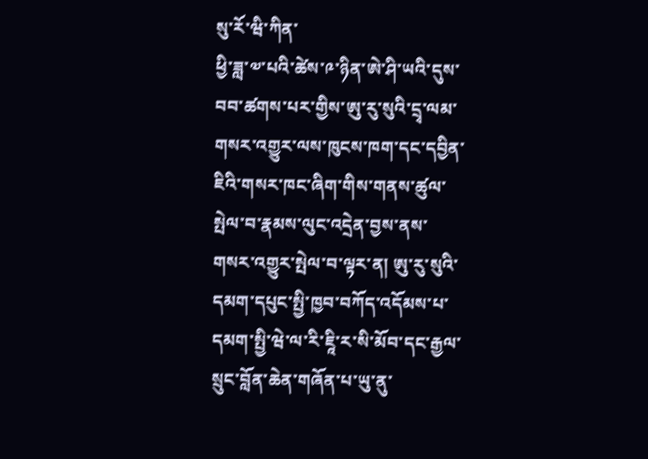སུ་རོ་ཝི་ཀིན་
ཕྱི་ཟླ་༧་པའི་ཚེས་༩་ཉིན་ཨེ་ཤི་ཡའི་དུས་བབ་ཚགས་པར་གྱིས་ཨུ་རུ་སུའི་དྲྭ་ལམ་གསར་འགྱུར་ལས་ཁུངས་ཁག་དང་དབྱིན་ཇིའི་གསར་ཁང་ཞིག་གིས་གནས་ཚུལ་སྤེལ་བ་རྣམས་ལུང་འདྲེན་བྱས་ནས་གསར་འགྱུར་སྤེལ་བ་ལྟར་ན། ཨུ་རུ་སུའི་དམག་དཔུང་སྤྱི་ཁྱབ་བཀོད་འདོམས་པ་དམག་སྤྱི་ཝེ་ལ་རི་ཇཱི་ར་སི་མོབ་དང་རྒྱལ་སྲུང་བློན་ཆེན་གཞོན་པ་ཡུ་ནུ་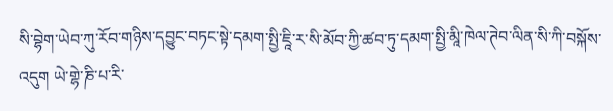སི་བྷེག་ཡེབ་ཀུ་རོབ་གཉིས་དབྱུང་བཏང་སྟེ་དམག་སྤྱི་ཇཱི་ར་སི་མོབ་ཀྱི་ཚབ་ཏུ་དམག་སྤྱི་མཱི་ཁེལ་ཊེབ་ལིན་སི་ཀི་བསྐོས་འདུག ཡེ་གྷེ་ཎི་པ་རི་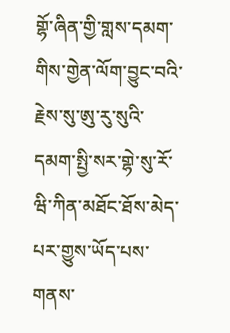གྷོ་ཞིན་གྱི་གླས་དམག་གིས་གྱེན་ལོག་བྱུང་བའི་རྗེས་སུ་ཨུ་རུ་སུའི་དམག་སྤྱི་སར་གྷེ་སུ་རོ་ཝི་ཀིན་མཐོང་ཐོས་མེད་པར་གྱུས་ཡོད་པས་གནས་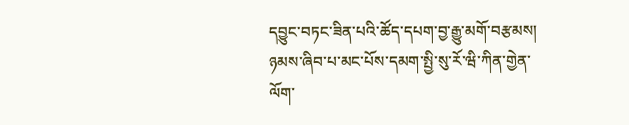དབྱུང་བཏང་ཟིན་པའི་ཚོད་དཔག་བྱ་རྒྱུ་མགོ་བརྩམས། ཉམས་ཞིབ་པ་མང་པོས་དམག་སྤྱི་སུ་རོ་ཝི་ཀིན་གྱེན་ལོག་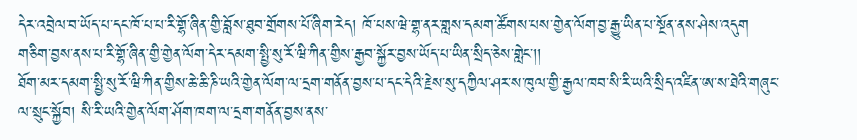དེར་འབྲེལ་བ་ཡོད་པ་དང་ཁོ་པ་པ་རི་གྷོ་ཞིན་གྱི་བློས་ཐུབ་གྲོགས་པོ་ཞིག་རེད། ཁོ་པས་ཝེ་གྷ་ནར་གླས་དམག་ཚོགས་པས་གྱེན་ལོག་བྱ་རྒྱུ་ཡིན་པ་སྔོན་ནས་ཤེས་འདུག གཅིག་བྱས་ནས་པ་རི་གྷོ་ཞིན་གྱི་གྱེན་ལོག་དེར་དམག་སྤྱི་སུ་རོ་ཝི་ཀིན་གྱིས་རྒྱབ་སྐྱོར་བྱས་ཡོད་པ་ཡིན་སྲིད་ཅེས་གླེང་།།
ཐོག་མར་དམག་སྤྱི་སུ་རོ་ཝི་ཀིན་གྱིས་ཆེ་ཆི་ཎི་ཡའི་གྱེན་ལོག་ལ་དྲག་གནོན་བྱས་པ་དང་དེའི་རྗེས་སུ་དཀྱིལ་ཤར་ས་ཁུལ་གྱི་རྒྱལ་ཁབ་སི་རི་ཡའི་སྲིད་འཛིན་ཨ་ས་ཐེའི་གཞུང་ལ་སྲུང་སྐྱོབ། སི་རི་ཡའི་གྱེན་ལོག་ཤོག་ཁག་ལ་དྲག་གནོན་བྱས་ནས་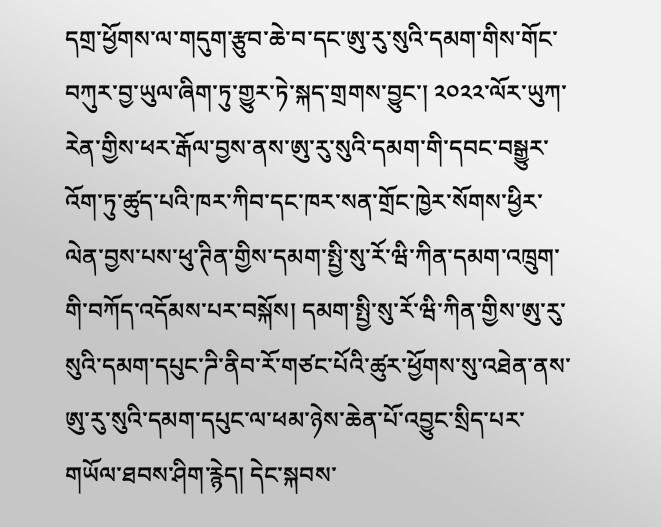དགྲ་ཕྱོགས་ལ་གདུག་རྩུབ་ཆེ་བ་དང་ཨུ་རུ་སུའི་དམག་གིས་གོང་བཀུར་བྱ་ཡུལ་ཞིག་ཏུ་གྱུར་ཏེ་སྐད་གྲགས་བྱུང་། ༢༠༢༢་ལོར་ཡུཀ་རེན་གྱིས་ཕར་རྒོལ་བྱས་ནས་ཨུ་རུ་སུའི་དམག་གི་དབང་བསྒྱུར་འོག་ཏུ་ཚུད་པའི་ཁར་ཀིབ་དང་ཁར་སན་གྲོང་ཁྱེར་སོགས་ཕྱིར་ལེན་བྱས་པས་ཕུ་ཊིན་གྱིས་དམག་སྤྱི་སུ་རོ་ཝི་ཀིན་དམག་འཁྲུག་གི་བཀོད་འདོམས་པར་བསྐོས། དམག་སྤྱི་སུ་རོ་ཝི་ཀིན་གྱིས་ཨུ་རུ་སུའི་དམག་དཔུང་ཌི་ནིབ་རོ་གཙང་པོའི་ཚུར་ཕྱོགས་སུ་འཐེན་ནས་ཨུ་རུ་སུའི་དམག་དཔུང་ལ་ཕམ་ཉེས་ཆེན་པོ་འབྱུང་སྲིད་པར་གཡོལ་ཐབས་ཤིག་རྙེད། དེང་སྐབས་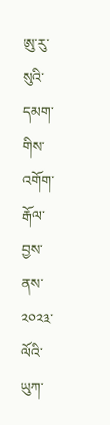ཨུ་རུ་སུའི་དམག་གིས་འགོག་རྒོལ་བྱས་ནས་༢༠༢༣་ལོའི་ཡུཀ་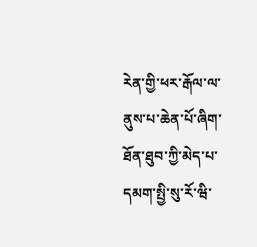རེན་གྱི་ཕར་རྒོལ་ལ་ནུས་པ་ཆེན་པོ་ཞིག་ཐོན་ཐུབ་ཀྱི་མེད་པ་དམག་སྤྱི་སུ་རོ་ཝི་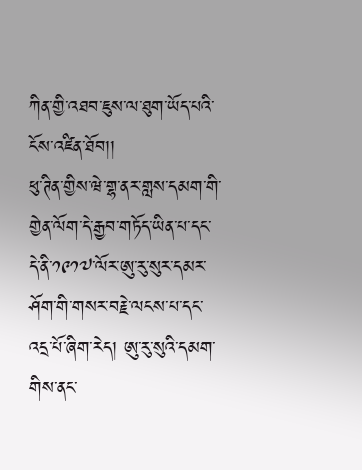ཀིན་གྱི་འཐབ་ཇུས་ལ་ཐུག་ཡོད་པའི་ངོས་འཛིན་ཐོབ།།
ཕུ་ཊིན་གྱིས་ཝེ་གྷ་ནར་གླས་དམག་གི་གྱེན་ལོག་དེ་རྒྱབ་གཏོད་ཡིན་པ་དང་དེ་ནི་༡༩༡༧་ལོར་ཨུ་རུ་སུར་དམར་ཤོག་གི་གསར་བརྗེ་ལངས་པ་དང་འདྲ་པོ་ཞིག་རེད། ཨུ་རུ་སུའི་དམག་གིས་ནང་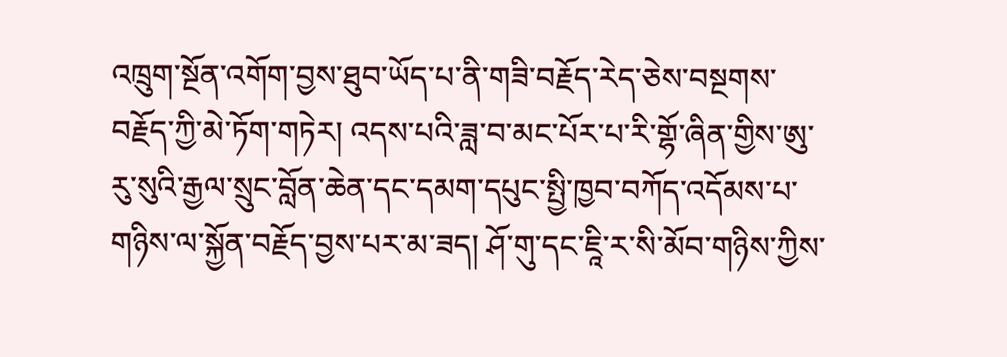འཁྲུག་སྔོན་འགོག་བྱས་ཐུབ་ཡོད་པ་ནི་གཟི་བརྗོད་རེད་ཅེས་བསྔགས་བརྗོད་ཀྱི་མེ་ཏོག་གཏེར། འདས་པའི་ཟླ་བ་མང་པོར་པ་རི་གྷོ་ཞིན་གྱིས་ཨུ་རུ་སུའི་རྒྱལ་སྲུང་བློན་ཆེན་དང་དམག་དཔུང་སྤྱི་ཁྱབ་བཀོད་འདོམས་པ་གཉིས་ལ་སྐྱོན་བརྗོད་བྱས་པར་མ་ཟད། ཤོ་གུ་དང་ཇཱི་ར་སི་མོབ་གཉིས་ཀྱིས་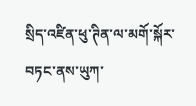སྲིད་འཛིན་ཕུ་ཊིན་ལ་མགོ་སྐོར་བཏང་ནས་ཡུཀ་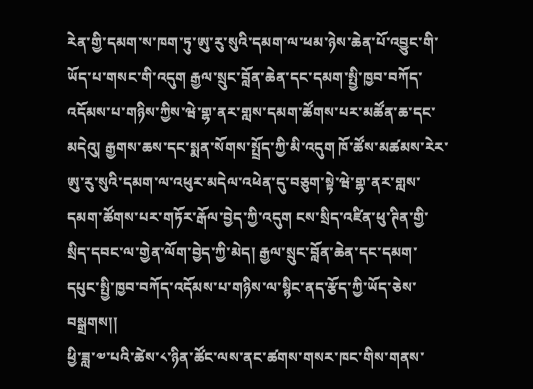རེན་གྱི་དམག་ས་ཁག་ཏུ་ཨུ་རུ་སུའི་དམག་ལ་ཕམ་ཉེས་ཆེན་པོ་འབྱུང་གི་ཡོད་པ་གསང་གི་འདུག རྒྱལ་སྲུང་བློན་ཆེན་དང་དམག་སྤྱི་ཁྱབ་བཀོད་འདོམས་པ་གཉིས་ཀྱིས་ཝེ་གྷ་ནར་གླས་དམག་ཚོགས་པར་མཚོན་ཆ་དང་མདེའུ། རྒྱགས་ཆས་དང་སྨན་སོགས་སྤྲོད་ཀྱི་མི་འདུག ཁོ་ཚོས་མཚམས་རེར་ཨུ་རུ་སུའི་དམག་ལ་འཕུར་མདེལ་འཕེན་དུ་བཅུག་སྟེ་ཝེ་གྷ་ནར་གླས་དམག་ཚོགས་པར་གཏོར་རྒོལ་བྱེད་ཀྱི་འདུག ངས་སྲིད་འཛིན་ཕུ་ཊིན་གྱི་སྲིད་དབང་ལ་གྱེན་ལོག་བྱེད་ཀྱི་མེད། རྒྱལ་སྲུང་བློན་ཆེན་དང་དམག་དཔུང་སྤྱི་ཁྱབ་བཀོད་འདོམས་པ་གཉིས་ལ་སྙིང་ནད་རྩོད་ཀྱི་ཡོད་ཅེས་བསྒྲགས།།
ཕྱི་ཟླ་༧་པའི་ཚེས་༨་ཉིན་ཚོང་ལས་ནང་ཚགས་གསར་ཁང་གིས་གནས་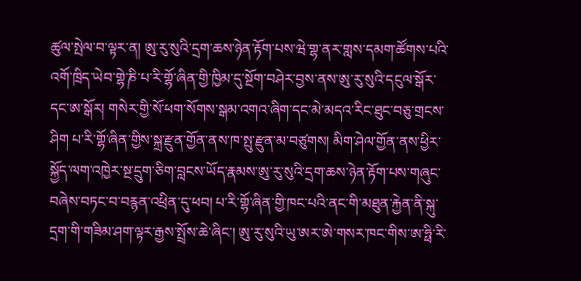ཚུལ་སྤེལ་བ་ལྟར་ན། ཨུ་རུ་སུའི་དྲག་ཆས་ཉེན་རྟོག་པས་ཝེ་གྷ་ནར་གླས་དམག་ཚོགས་པའི་འགོ་ཁྲིད་ཡེབ་གྷེ་ཎི་པ་རི་གྷོ་ཞིན་གྱི་ཁྱིམ་དུ་སྔོག་བཤེར་བྱས་ནས་ཨུ་རུ་སུའི་དངུལ་སྒོར་དང་ཨ་སྒོར། གསེར་གྱི་སོ་ཕག་སོགས་སྒམ་འགའ་ཞིག་དང་མེ་མདའ་རིང་ཐུང་བཅུ་གྲངས་ཤིག པ་རི་གྷོ་ཞིན་གྱིས་སྐྲ་རྫུན་གྱོན་ནས་ཁ་སྤུ་རྫུན་མ་བཙུགས། མིག་ཤེལ་གྱོན་ནས་ཕྱིར་སྐྱོད་ལག་འཁྱེར་སྔ་དྲུག་ཅིག་བླངས་ཡོད་རྣམས་ཨུ་རུ་སུའི་དྲག་ཆས་ཉེན་རྟོག་པས་གཞུང་བཞེས་བཏང་བ་བརྙན་འཕྲིན་དུ་ཕབ། པ་རི་གྷོ་ཞིན་གྱི་ཁང་པའི་ནང་གི་མཐུན་རྐྱེན་ནི་སྐུ་དྲག་གི་གཟིམ་ཤག་ལྟར་རྒྱས་སྤྲོས་ཆེ་ཞིང་། ཨུ་རུ་སུའི་ཡུ་ཨར་ཨེ་གསར་ཁང་གིས་ཨ་ཧྥི་རི་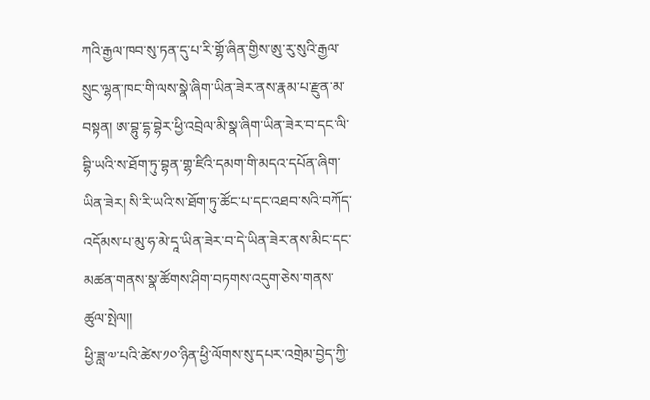ཀའི་རྒྱལ་ཁབ་སུ་ཏན་དུ་པ་རི་གྷོ་ཞིན་གྱིས་ཨུ་རུ་སུའི་རྒྱལ་སྲུང་ལྷན་ཁང་གི་ལས་སྣེ་ཞིག་ཡིན་ཟེར་ནས་རྣམ་པ་རྫུན་མ་བསྟན། ཨ་བྷུ་དྷ་བྷེར་ཕྱི་འབྲེལ་མི་སྣ་ཞིག་ཡིན་ཟེར་བ་དང་ལི་བྷི་ཡའི་ས་ཐོག་ཏུ་བྷན་གྷ་ཛིའི་དམག་གི་མདའ་དཔོན་ཞིག་ཡིན་ཟེར། སི་རི་ཡའི་ས་ཐོག་ཏུ་ཚོང་པ་དང་འཐབ་སའི་བཀོད་འདོམས་པ་མུ་ཧ་མེ་དཱ་ཡིན་ཟེར་བ་དེ་ཡིན་ཟེར་ནས་མིང་དང་མཚན་གནས་སྣ་ཚོགས་ཤིག་བཏགས་འདུག་ཅེས་གནས་ཚུལ་སྤེལ།།
ཕྱི་ཟླ་༧་པའི་ཚེས་༡༠་ཉིན་ཕྱི་ལོགས་སུ་དཔར་འགྲེམ་བྱེད་ཀྱི་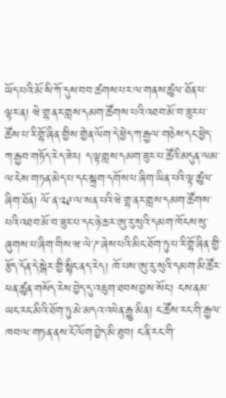ཡོད་པའི་མོ་སི་ཀོ་དུས་བབ་ཚགས་པར་ལ་གནས་ཚུལ་ཐོན་པ་ལྟར་ན། ཝེ་གྷ་ནར་གླས་དམག་ཚོགས་པའི་འཐབ་མོ་བ་ཟུར་པ་ཚོས་པ་རི་གྷོ་ཞིན་གྱིས་གྱེན་ལོག་དེ་ཕྱེད་ཀ་རྒྱལ་གཅེས་དང་ཕྱེད་ཀ་རྒྱབ་གཏོད་རེད་ཟེར། ད་ལྟ་གླས་དམག་ཟུར་པ་ཚོའི་མདུན་ལམ་ལ་ངེས་གཏན་མེད་པ་དང་སྐྲག་དགོས་པ་ཞིག་ཡིན་པའི་ལྟ་ཚུལ་ཞིག་ཐོན། ལོ་ན་༢༩་ལ་སན་པའི་ཝེ་གྷ་ནར་གླས་དམག་ཚོགས་པའི་འཐབ་མོ་བ་ཟུར་པ་དང་ཉེ་ཆར་ཨུ་རུ་སུའི་དམག་ཁོངས་སུ་ཞུགས་པ་ཞིག་གིས་ཝ་ལེ་ཌ་ཞེས་པའི་མིང་ཐོག་ཏུ་པ་རི་གྷོ་ཞིན་གྱི་རྩོད་དོན་དེ་སྒེར་གྱི་སྙིང་ནད་རེད། ཁོ་པས་ཨུ་རུ་སུའི་དམག་མི་ཚོར་ཕན་ཚུན་གསོད་རེས་བྱེད་དུ་འཇུག་ཐབས་བྱས་སོང་། ངས་ནམ་ཡང་རང་མིའི་ཐོག་ཏུ་མེ་མདའ་འཕེན་རྒྱུ་མིན། ང་ཚོས་རང་གི་རྒྱལ་ཁབ་ལ་གཏན་ནས་ངོ་ལོག་བྱེད་མི་ཐུབ། ང་ནི་རང་གི་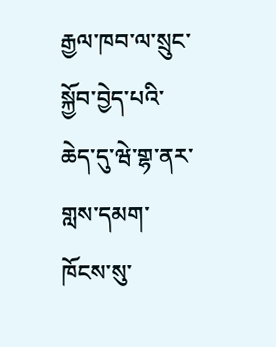རྒྱལ་ཁབ་ལ་སྲུང་སྐྱོབ་བྱེད་པའི་ཆེད་དུ་ཝེ་གྷ་ནར་གླས་དམག་ཁོངས་སུ་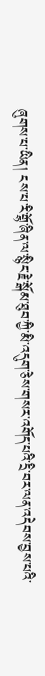ཞུགས་པ་ཡིན། ངས་པ་རི་གྷོ་ཞིན་ལ་སྙིང་རྗེ་སྒོམ་ཐུབ་ཀྱི་མི་འདུག་ཅེས་གསར་འགོད་པའི་དྲི་བར་ལན་འདེབས་བྱས་པའི་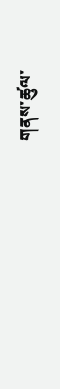གནས་ཚུལ་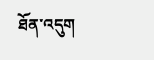ཐོན་འདུག